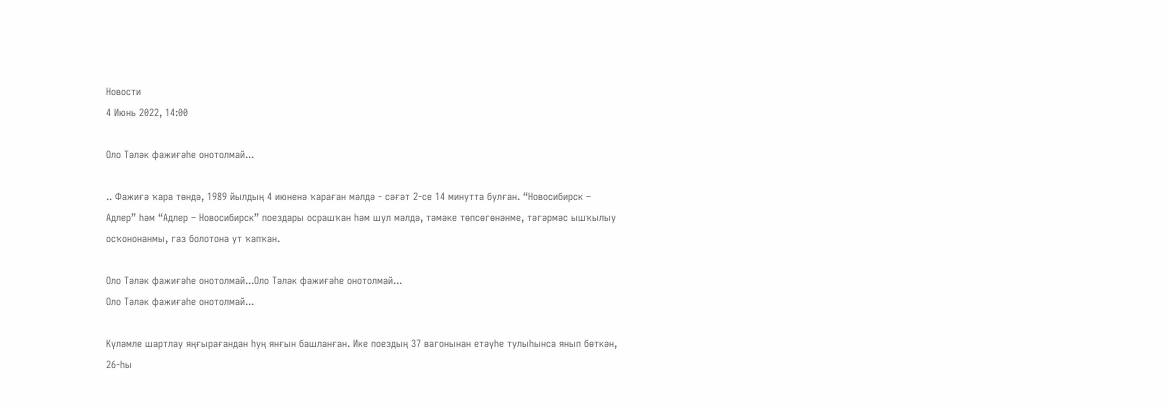Новости
4 Июнь 2022, 14:00

Оло Тәләк фажиғәһе онотолмай...

.. Фажиғә ҡара төндә, 1989 йылдың 4 июненә ҡараған мәлдә - сәғәт 2-се 14 минутта булған. “Новосибирск – Адлер” һәм “Адлер – Новосибирск” поездары осрашҡан һәм шул мәлдә, тәмәке төпсөгөнәнме, тәгәрмәс ышҡылыу осҡононанмы, газ болотона ут ҡапҡан.

Оло Тәләк фажиғәһе онотолмай...Оло Тәләк фажиғәһе онотолмай...
Оло Тәләк фажиғәһе онотолмай...

Күләмле шартлау яңғырағандан һуң янғын башланған. Ике поездың 37 вагонынан етәүһе тулыһынса янып бөткән, 26-һы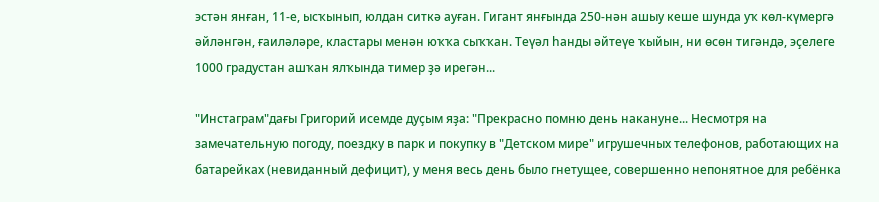эстән янған, 11-е, ысҡынып, юлдан ситкә ауған. Гигант янғында 250-нән ашыу кеше шунда уҡ көл-күмергә әйләнгән, ғаиләләре, кластары менән юҡҡа сыҡҡан. Теүәл һанды әйтеүе ҡыйын, ни өсөн тигәндә, эҫелеге 1000 градустан ашҡан ялҡында тимер ҙә ирегән...

"Инстаграм"дағы Григорий исемде дуҫым яҙа: "Прекрасно помню день накануне... Несмотря на замечательную погоду, поездку в парк и покупку в "Детском мире" игрушечных телефонов, работающих на батарейках (невиданный дефицит), у меня весь день было гнетущее, совершенно непонятное для ребёнка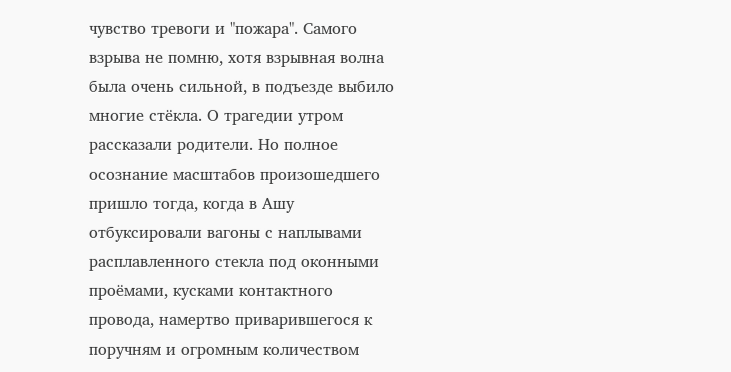чувство тревоги и "пожара". Самого взрыва не помню, хотя взрывная волна была очень сильной, в подъезде выбило многие стёкла. О трагедии утром рассказали родители. Но полное осознание масштабов произошедшего пришло тогда, когда в Ашу отбуксировали вагоны с наплывами расплавленного стекла под оконными проёмами, кусками контактного провода, намертво приварившегося к поручням и огромным количеством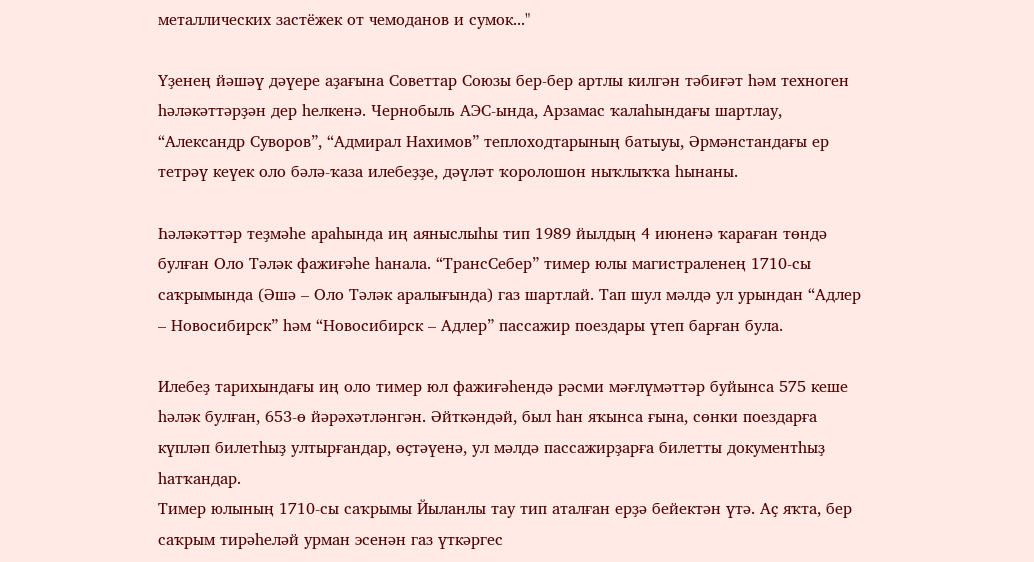металлических застёжек от чемоданов и сумок..."

Үҙенең йәшәү дәүере аҙағына Советтар Союзы бер-бер артлы килгән тәбиғәт һәм техноген һәләкәттәрҙән дер һелкенә. Чернобыль АЭС-ында, Арзамас ҡалаһындағы шартлау, “Александр Суворов”, “Адмирал Нахимов” теплоходтарының батыуы, Әрмәнстандағы ер тетрәү кеүек оло бәлә-ҡаза илебеҙҙе, дәүләт ҡоролошон ныҡлыҡҡа һынаны.

Һәләкәттәр теҙмәһе араһында иң аяныслыһы тип 1989 йылдың 4 июненә ҡараған төндә булған Оло Тәләк фажиғәһе һанала. “ТрансСебер” тимер юлы магистраленең 1710-сы саҡрымында (Әшә – Оло Тәләк аралығында) газ шартлай. Тап шул мәлдә ул урындан “Адлер – Новосибирск” һәм “Новосибирск – Адлер” пассажир поездары үтеп барған була.

Илебеҙ тарихындағы иң оло тимер юл фажиғәһендә рәсми мәғлүмәттәр буйынса 575 кеше һәләк булған, 653-ө йәрәхәтләнгән. Әйткәндәй, был һан яҡынса ғына, сөнки поездарға күпләп билетһыҙ ултырғандар, өҫтәүенә, ул мәлдә пассажирҙарға билетты документһыҙ һатҡандар.
Тимер юлының 1710-сы саҡрымы Йыланлы тау тип аталған ерҙә бейектән үтә. Аҫ яҡта, бер саҡрым тирәһеләй урман эсенән газ үткәргес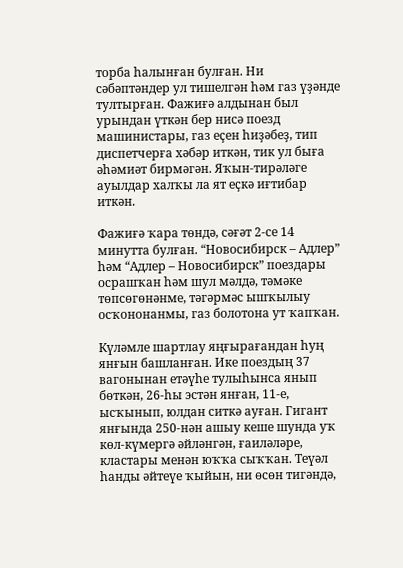торба һалынған булған. Ни сәбәптәндер ул тишелгән һәм газ үҙәнде тултырған. Фажиғә алдынан был урындан үткән бер нисә поезд машинистары, газ еҫен һиҙәбеҙ, тип диспетчерға хәбәр иткән, тик ул быға әһәмиәт бирмәгән. Яҡын-тирәләге ауылдар халҡы ла ят еҫкә иғтибар иткән.

Фажиғә ҡара төндә, сәғәт 2-се 14 минутта булған. “Новосибирск – Адлер” һәм “Адлер – Новосибирск” поездары осрашҡан һәм шул мәлдә, тәмәке төпсөгөнәнме, тәгәрмәс ышҡылыу осҡононанмы, газ болотона ут ҡапҡан.

Күләмле шартлау яңғырағандан һуң янғын башланған. Ике поездың 37 вагонынан етәүһе тулыһынса янып бөткән, 26-һы эстән янған, 11-е, ысҡынып, юлдан ситкә ауған. Гигант янғында 250-нән ашыу кеше шунда уҡ көл-күмергә әйләнгән, ғаиләләре, кластары менән юҡҡа сыҡҡан. Теүәл һанды әйтеүе ҡыйын, ни өсөн тигәндә,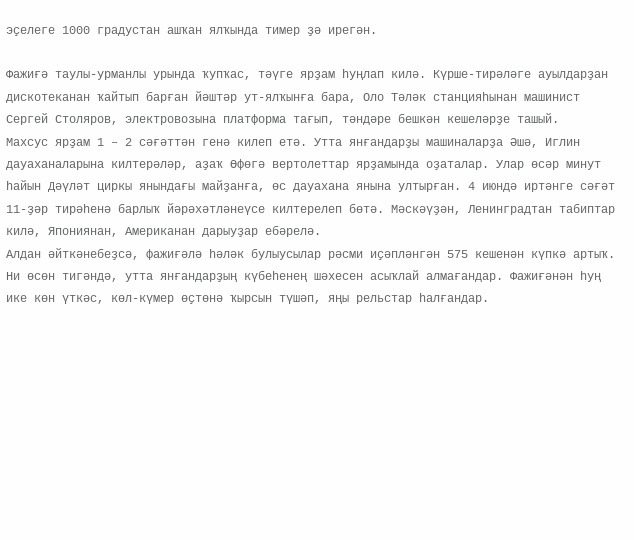эҫелеге 1000 градустан ашҡан ялҡында тимер ҙә ирегән.

Фажиғә таулы-урманлы урында ҡупҡас, тәүге ярҙам һуңлап килә. Күрше-тирәләге ауылдарҙан дискотеканан ҡайтып барған йәштәр ут-ялҡынға бара, Оло Тәләк станцияһынан машинист Сергей Столяров, электровозына платформа тағып, тәндәре бешкән кешеләрҙе ташый.
Махсус ярҙам 1 – 2 сәғәттән генә килеп етә. Утта янғандарҙы машиналарҙа Әшә, Иглин дауаханаларына килтерәләр, аҙаҡ Өфөгә вертолеттар ярҙамында оҙаталар. Улар өсәр минут һайын Дәүләт циркы янындағы майҙанға, өс дауахана янына ултырған. 4 июндә иртәнге сәғәт 11-ҙәр тирәһенә барлыҡ йәрәхәтләнеүсе килтерелеп бөтә. Мәскәүҙән, Ленинградтан табиптар килә, Япониянан, Американан дарыуҙар ебәрелә.
Алдан әйткәнебеҙсә, фажиғәлә һәләк булыусылар рәсми иҫәпләнгән 575 кешенән күпкә артыҡ. Ни өсөн тигәндә, утта янғандарҙың күбеһенең шәхесен асыҡлай алмағандар. Фажиғәнән һуң ике көн үткәс, көл-күмер өҫтөнә ҡырсын түшәп, яңы рельстар һалғандар.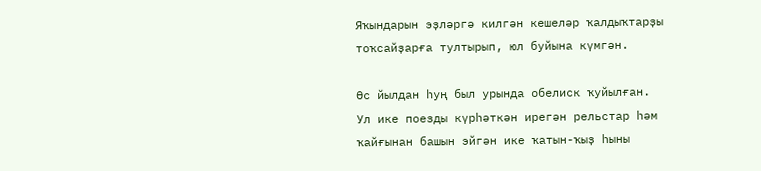Яҡындарын эҙләргә килгән кешеләр ҡалдыҡтарҙы тоҡсайҙарға тултырып, юл буйына күмгән.

Өс йылдан һуң был урында обелиск ҡуйылған. Ул ике поезды күрһәткән ирегән рельстар һәм ҡайғынан башын эйгән ике ҡатын-ҡыҙ һыны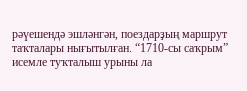рәүешендә эшләнгән, поездарҙың маршрут таҡталары нығытылған. “1710-сы саҡрым” исемле туҡталыш урыны ла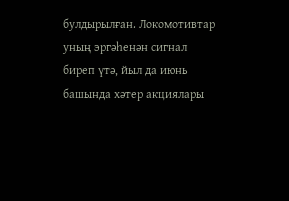булдырылған. Локомотивтар уның эргәһенән сигнал биреп үтә, йыл да июнь башында хәтер акциялары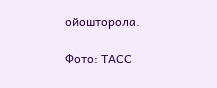ойошторола.

Фото: ТАСС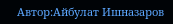Автор:Айбулат Ишназаров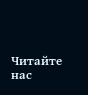Читайте нас